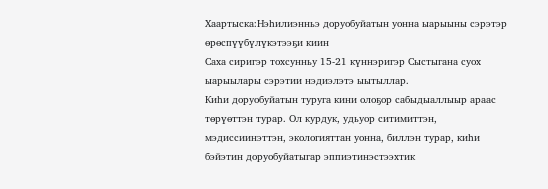Хаартыска:Нэһилиэнньэ доруобуйатын уонна ыарыыны сэрэтэр өрөспүүбүлүкэтээҕи киин
Саха сиригэр тохсунньу 15-21 күннэригэр Сыстыгана суох ыарыылары сэрэтии нэдиэлэтэ ыытыллар.
Киһи доруобуйатын туруга кини олоҕор сабыдыаллыыр араас төрүөттэн турар. Ол курдук, удьуор ситимиттэн, мэдиссиинэттэн, экологияттан уонна, биллэн турар, киһи бэйэтин доруобуйатыгар эппиэтинэстээхтик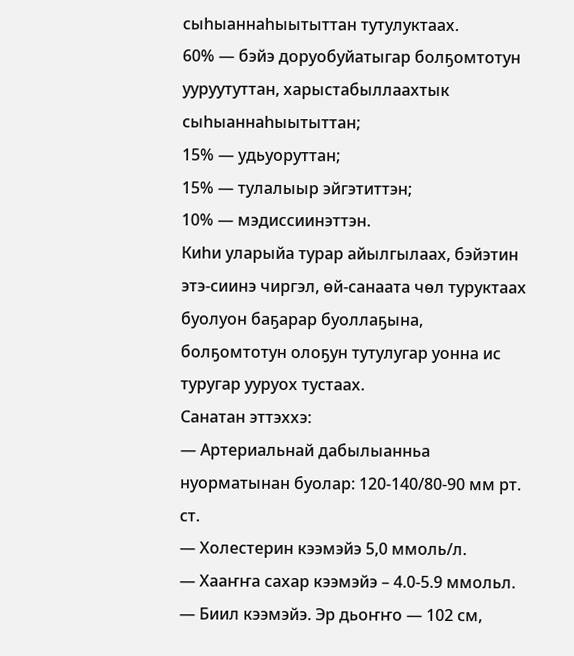сыһыаннаһыытыттан тутулуктаах.
60% — бэйэ доруобуйатыгар болҕомтотун ууруутуттан, харыстабыллаахтык сыһыаннаһыытыттан;
15% — удьуоруттан;
15% — тулалыыр эйгэтиттэн;
10% — мэдиссиинэттэн.
Киһи уларыйа турар айылгылаах, бэйэтин этэ-сиинэ чиргэл, өй-санаата чөл туруктаах буолуон баҕарар буоллаҕына, болҕомтотун олоҕун тутулугар уонна ис туругар ууруох тустаах.
Санатан эттэххэ:
— Артериальнай дабылыанньа нуорматынан буолар: 120-140/80-90 мм рт. ст.
— Холестерин кээмэйэ 5,0 ммоль/л.
— Хааҥҥа сахар кээмэйэ – 4.0-5.9 ммольл.
— Биил кээмэйэ. Эр дьоҥҥо — 102 см,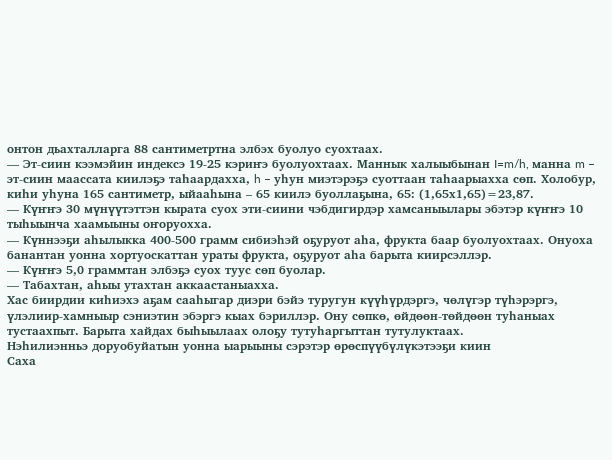онтон дьахталларга 88 сантиметртна элбэх буолуо суохтаах.
— Эт-сиин кээмэйин индексэ 19-25 кэриҥэ буолуохтаах. Маннык халыыбынан I=m/h, манна m – эт-сиин маассата киилэҕэ таһаардахха, h – уһун миэтэрэҕэ суоттаан таһаарыахха сөп. Холобур, киһи уһуна 165 сантиметр, ыйааһына – 65 киилэ буоллаҕына, 65: (1,65х1,65)=23,87.
— Күҥҥэ 30 мүнүүтэттэн кырата суох эти-сиини чэбдигирдэр хамсаныылары эбэтэр күҥҥэ 10 тыһыынча хаамыыны оҥоруохха.
— Күннээҕи аһылыкка 400-500 грамм сибиэһэй оҕуруот аһа, фрукта баар буолуохтаах. Онуоха банантан уонна хортуоскаттан ураты фрукта, оҕуруот аһа барыта киирсэллэр.
— Күҥҥэ 5,0 граммтан элбэҕэ суох туус сөп буолар.
— Табахтан, аһыы утахтан аккаастаныахха.
Хас биирдии киһиэхэ аҕам сааһыгар диэри бэйэ туругун күүһүрдэргэ, чөлүгэр түһэрэргэ, үлэлиир-хамныыр сэниэтин эбэргэ кыах бэриллэр. Ону сөпкө, өйдөөн-төйдөөн туһаныах тустаахпыт. Барыта хайдах быһыылаах олоҕу тутуһаргыттан тутулуктаах.
Нэһилиэнньэ доруобуйатын уонна ыарыыны сэрэтэр өрөспүүбүлүкэтээҕи киин
Саха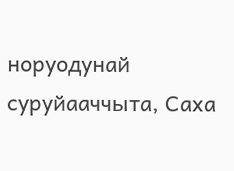норуодунай суруйааччыта, Саха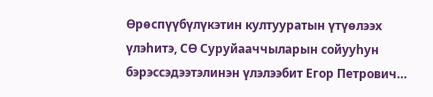Өрөспүүбүлүкэтин култууратын үтүөлээх үлэһитэ, СӨ Суруйааччыларын сойууһун бэрэссэдээтэлинэн үлэлээбит Егор Петрович…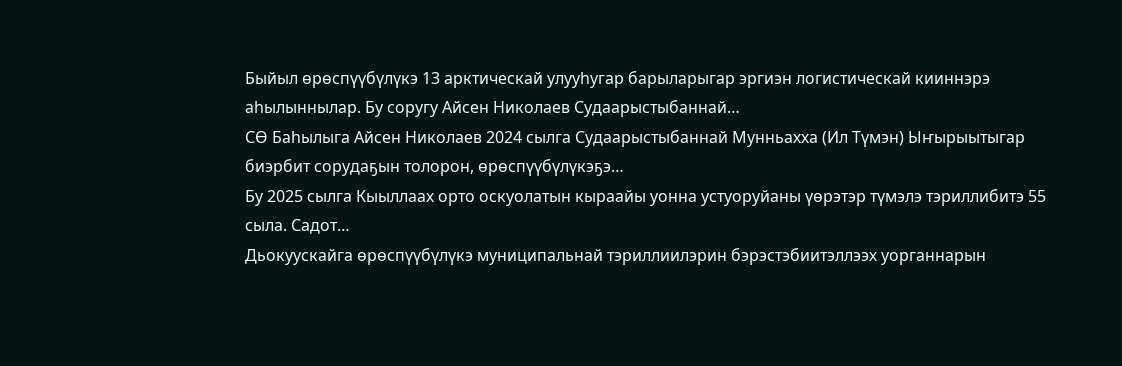Быйыл өрөспүүбүлүкэ 13 арктическай улууһугар барыларыгар эргиэн логистическай кииннэрэ аһылыннылар. Бу соругу Айсен Николаев Судаарыстыбаннай…
СӨ Баһылыга Айсен Николаев 2024 сылга Судаарыстыбаннай Мунньахха (Ил Түмэн) Ыҥырыытыгар биэрбит сорудаҕын толорон, өрөспүүбүлүкэҕэ…
Бу 2025 сылга Кыыллаах орто оскуолатын кыраайы уонна устуоруйаны үөрэтэр түмэлэ тэриллибитэ 55 сыла. Садот…
Дьокуускайга өрөспүүбүлүкэ муниципальнай тэриллиилэрин бэрэстэбиитэллээх уорганнарын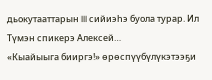дьокутааттарын III сийиэһэ буола турар. Ил Түмэн спикерэ Алексей…
«Кыайыыга бииргэ!» өрөспүүбүлүкэтээҕи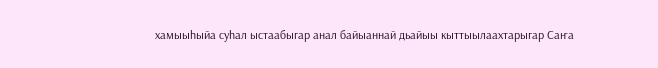хамыыһыйа суһал ыстаабыгар анал байыаннай дьайыы кыттыылаахтарыгар Саҥа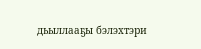дьыллааҕы бэлэхтэри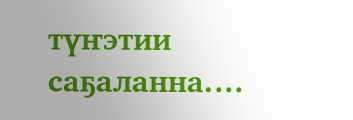түҥэтии саҕаланна.…